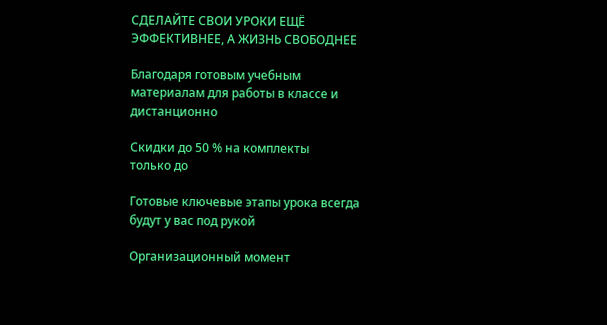СДЕЛАЙТЕ СВОИ УРОКИ ЕЩЁ ЭФФЕКТИВНЕЕ, А ЖИЗНЬ СВОБОДНЕЕ

Благодаря готовым учебным материалам для работы в классе и дистанционно

Скидки до 50 % на комплекты
только до

Готовые ключевые этапы урока всегда будут у вас под рукой

Организационный момент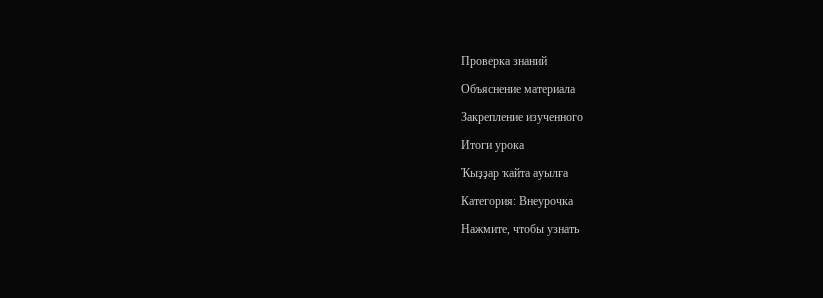Проверка знаний

Объяснение материала

Закрепление изученного

Итоги урока

Ҡыҙҙар ҡайта ауылға

Категория: Внеурочка

Нажмите, чтобы узнать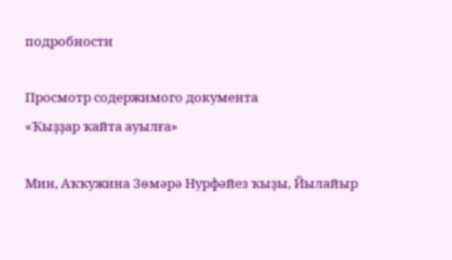подробности

Просмотр содержимого документа
«Ҡыҙҙар ҡайта ауылға»

Мин, Аҡҡужина Зөмәрә Нурфәйез ҡыҙы, Йылайыр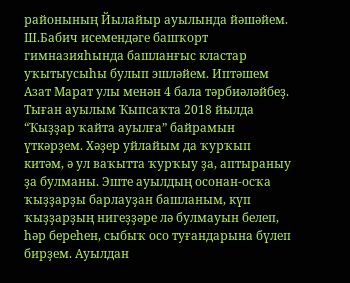районының Йылайыр ауылында йәшәйем. Ш.Бабич исемендәге башҡорт гимназияһында башланғыс кластар уҡытыусыһы булып эшләйем. Иптәшем Азат Марат улы менән 4 бала тәрбиәләйбеҙ. Тыған ауылым Ҡыпсаҡта 2018 йылда “Ҡыҙҙар ҡайта ауылға” байрамын үткәрҙем. Хәҙер уйлайым да ҡурҡып китәм, ә ул ваҡытта ҡурҡыу ҙа, аптыраныу ҙа булманы. Эште ауылдың осонан-осҡа ҡыҙҙарҙы барлауҙан башланым, күп ҡыҙҙарҙың нигеҙҙәре лә булмауын белеп, һәр береһен, сыбыҡ осо туғандарына бүлеп бирҙем. Ауылдан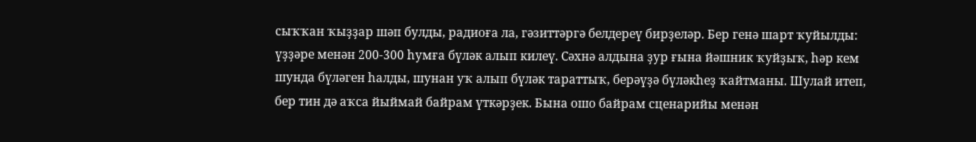сыҡҡан ҡыҙҙар шәп булды, радиоға ла, гәзиттәргә белдереү бирҙеләр. Бер генә шарт ҡуйылды: үҙҙәре менән 200-300 һумға бүләк алып килеү. Сәхнә алдына ҙур ғына йәшник ҡуйҙыҡ, һәр кем шунда бүләген һалды, шунан уҡ алып бүләк тараттыҡ, берәүҙә бүләкһеҙ ҡайтманы. Шулай итеп, бер тин дә аҡса йыймай байрам үткәрҙек. Бына ошо байрам сценарийы менән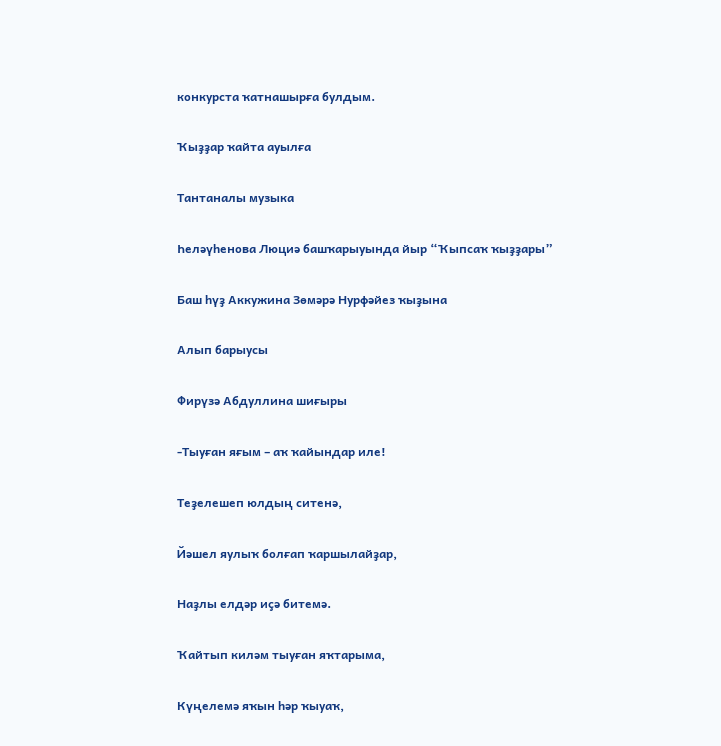конкурста ҡатнашырға булдым.

Ҡыҙҙар ҡайта ауылға

Тантаналы музыка

Һеләүһенова Люциә башҡарыуында йыр “Ҡыпсаҡ ҡыҙҙары”

Баш һүҙ Аккужина Зөмәрә Нурфәйез ҡыҙына

Алып барыусы

Фирүзә Абдуллина шиғыры

-Тыуған яғым – аҡ ҡайындар иле!

Теҙелешеп юлдың ситенә,

Йәшел яулыҡ болғап ҡаршылайҙар,

Наҙлы елдәр иҫә битемә.

Ҡайтып киләм тыуған яҡтарыма,

Күңелемә яҡын һәр ҡыуаҡ,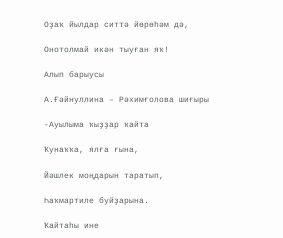Оҙаҡ йылдар ситтә йөрөһәм дә,

Онотолмай икән тыуған яҡ!

Алып барыусы

А.Ғәйнуллина – Рәхимғолова шиғыры

-Ауылыма ҡыҙҙар ҡайта

Ҡунаҡҡа, ялға ғына,

Йәшлек моңдарын таратып,

Һаҡмартиле буйҙарына.

Ҡайтаһы ине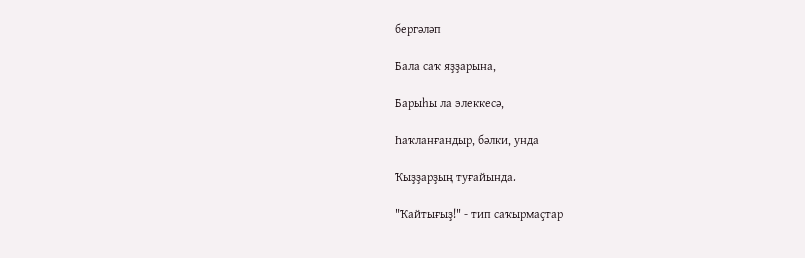бергәләп

Бала саҡ яҙҙарына,

Барыһы ла элеккесә,

Һаҡланғандыр, бәлки, унда

Ҡыҙҙарҙың туғайында.

"Ҡайтығыҙ!" - тип саҡырмаҫтар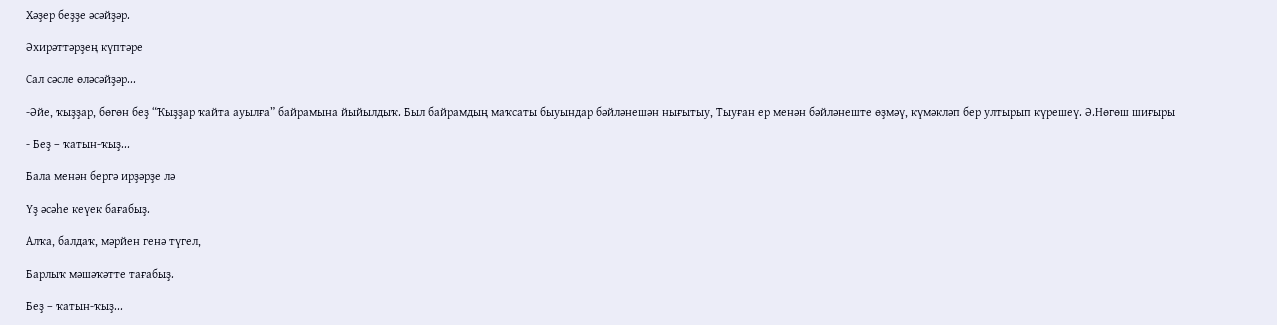Хәҙер беҙҙе әсәйҙәр.

Әхирәттәрҙең күптәре

Сал сәсле өләсәйҙәр...

-Әйе, ҡыҙҙар, бөгөн беҙ “Ҡыҙҙар ҡайта ауылға” байрамына йыйылдыҡ. Был байрамдың маҡсаты быуындар бәйләнешән нығытыу, Тыуған ер менән бәйләнеште өҙмәү, күмәкләп бер ултырып күрешеү. Ә.Нөгөш шиғыры

- Беҙ – ҡатын-ҡыҙ...

Бала менән бергә ирҙәрҙе лә

Үҙ әсәһе кеүек бағабыҙ.

Алҡа, балдаҡ, мәрйен генә түгел,

Барлыҡ мәшәҡәтте тағабыҙ.

Беҙ – ҡатын-ҡыҙ...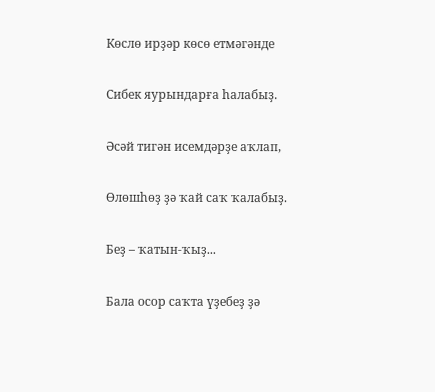Көслө ирҙәр көсө етмәгәнде

Сибек яурындарға һалабыҙ.

Әсәй тигән исемдәрҙе аҡлап,

Өлөшһөҙ ҙә ҡай саҡ ҡалабыҙ.

Беҙ – ҡатын-ҡыҙ...

Бала осор саҡта үҙебеҙ ҙә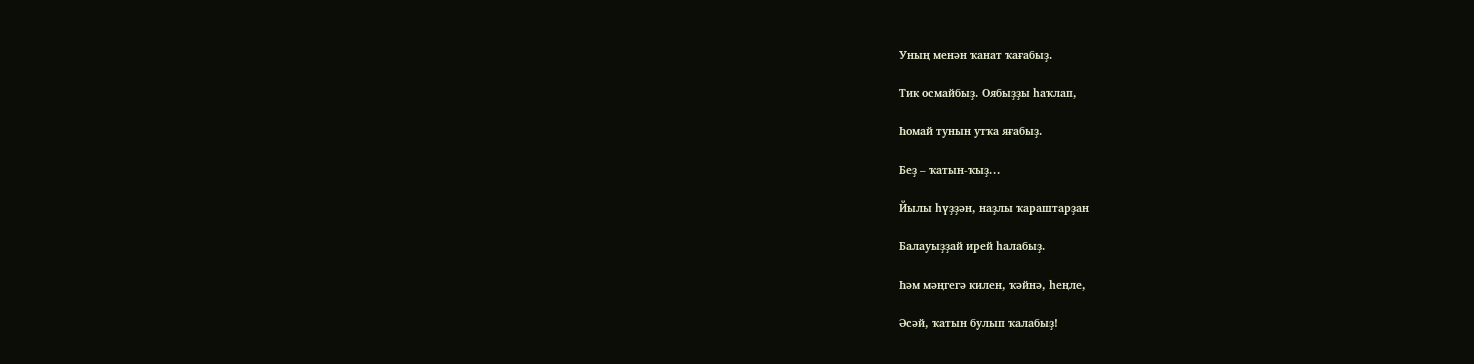Уның менән ҡанат ҡағабыҙ.

Тик осмайбыҙ. Оябыҙҙы һаҡлап,

Һомай тунын утҡа яғабыҙ.

Беҙ – ҡатын-ҡыҙ...

Йылы һүҙҙән, наҙлы ҡараштарҙан

Балауыҙҙай ирей һалабыҙ.

Һәм мәңгегә килен, ҡәйнә, һеңле,

Әсәй, ҡатын булып ҡалабыҙ!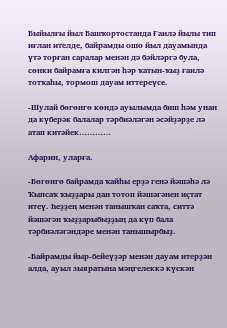Быйылғы йыл Башҡортостанда Ғаилә йылы тип иғлан ителде, байрамды ошо йыл дауамында үтә торған саралар менән дә бәйләргә була, сөнки байрамға килгән һәр ҡатын-ҡыҙ ғаилә тотҡаһы, тормош дауам иттереүсе.

-Шулай бөгөнгө көндә ауылымда биш һәм унан да күберәк балалар тәрбиәләгән әсәйҙәрҙе лә атап китәйек…………

Афарин, уларға.

-Бөгөнгө байрамда ҡайһы ерҙә генә йәшәһә лә Ҡыпсаҡ ҡыҙҙары дан тотоп йәшәгәнен иҫтат итеү. Һеҙҙең менән танышҡан саҡта, ситтә йәшәгән ҡыҙҙарыбыҙҙың да күп бала тәрбиәләгәндәре менән танышырбыҙ.

-Байрамды йыр-бейеүҙәр менән дауам итерҙән алда, ауыл зыяратына мәңгелеккә күскән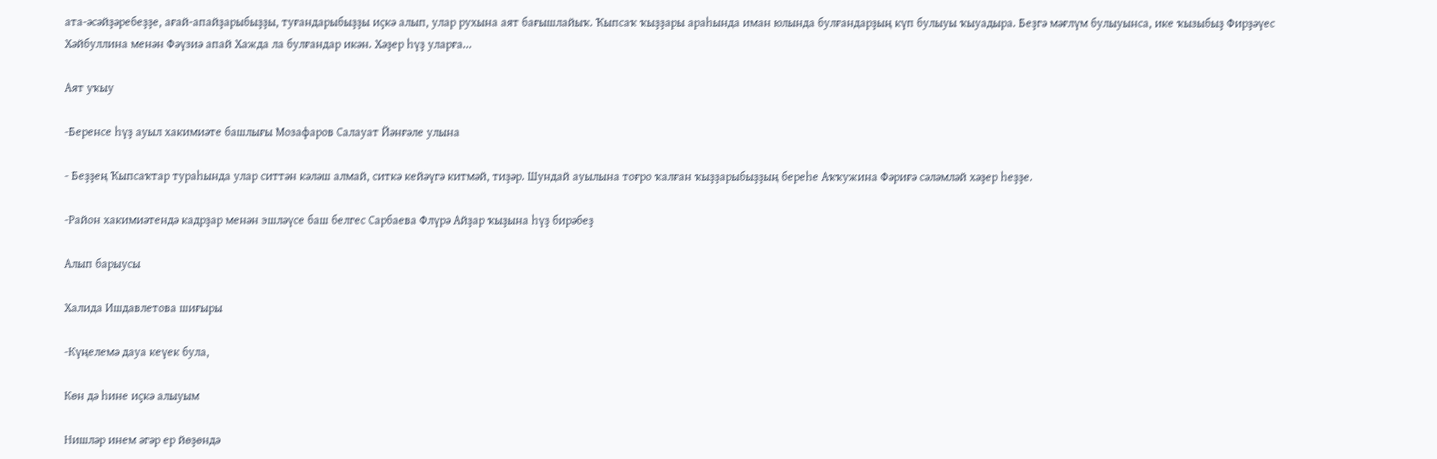ата-әсәйҙәребеҙҙе, ағай-апайҙарыбыҙҙы, туғандарыбыҙҙы иҫкә алып, улар рухына аят бағышлайыҡ. Ҡыпсаҡ ҡыҙҙары араһында иман юлында булғандарҙың күп булыуы ҡыуадыра. Беҙгә мәғлүм булыуынса, ике ҡызыбыҙ Фирҙәүес Хәйбуллина менән Фәүзиә апай Хажда ла булғандар икән. Хәҙер һүҙ уларға...

Аят уҡыу

-Беренсе һүҙ ауыл хакимиәте башлығы Мозафаров Салауат Йәнғәле улына

- Беҙҙең Ҡыпсаҡтар тураһында улар ситтән кәләш алмай, ситкә кейәүгә китмәй, тиҙәр. Шундай ауылына тоғро ҡалған ҡыҙҙарыбыҙҙың береһе Аҡҡужина Фәриғә сәләмләй хәҙер һеҙҙе.

-Район хакимиәтендә кадрҙар менән эшләүсе баш белгес Сарбаева Флүрә Айҙар ҡыҙына һүҙ бирәбеҙ

Алып барыусы

Халида Ишдавлетова шиғыры

-Күңелемә дауа кеүек була,

Көн дә һине иҫкә алыуым

Нишләр инем әгәр ер йөҙөндә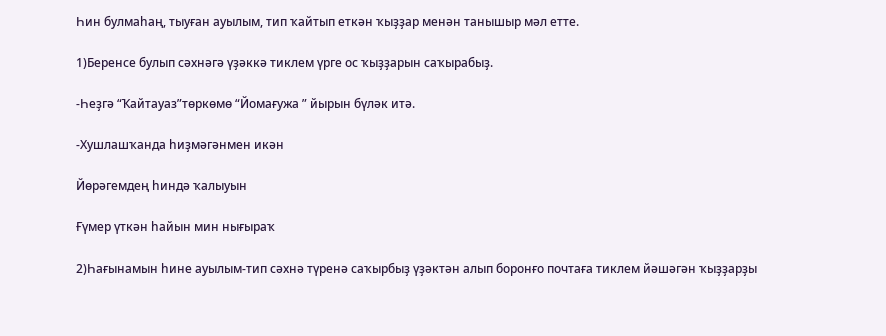Һин булмаһаң, тыуған ауылым, тип ҡайтып еткән ҡыҙҙар менән танышыр мәл етте.

1)Беренсе булып сәхнәгә үҙәккә тиклем үрге ос ҡыҙҙарын саҡырабыҙ.

-Һеҙгә “Ҡайтауаз”төркөмө “Йомағужа ” йырын бүләк итә.

-Хушлашҡанда һиҙмәгәнмен икән

Йөрәгемдең һиндә ҡалыуын

Ғүмер үткән һайын мин нығыраҡ

2)Һағынамын һине ауылым-тип сәхнә түренә саҡырбыҙ үҙәктән алып боронғо почтаға тиклем йәшәгән ҡыҙҙарҙы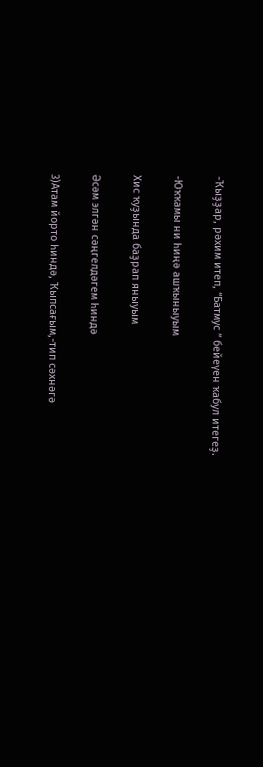-Ҡыҙҙар, рәхим итеп, “Батмус ” бейеүен ҡабул итегеҙ.

-Юҡҡамы ни һиңә ашҡыныуым

Хис ҡуҙында баҙрап яныуым

Әсәм элгән сәңгелдәгем һиндә

3)Атам йорто һиндә, Ҡыпсағым,-тип сәхнәгә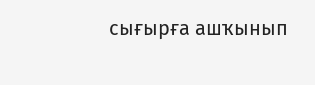сығырға ашҡынып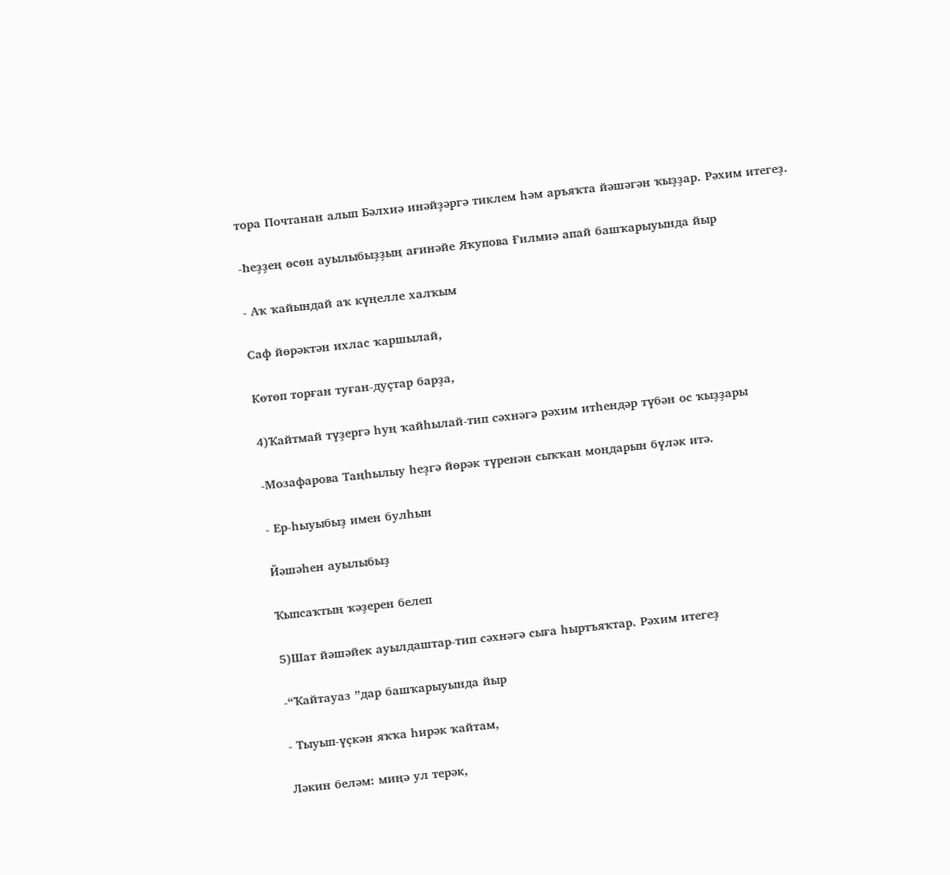тора Почтанан алып Бәлхиә инәйҙәргә тиклем һәм аръяҡта йәшәгән ҡыҙҙар. Рәхим итегеҙ.

-Һеҙҙең өсөн ауылыбыҙҙың ағинәйе Яҡупова Ғилмиә апай башҡарыуында йыр

- Аҡ ҡайындай аҡ күңелле халҡым

Саф йөрәктән ихлас ҡаршылай,

Көтөп торған туған-дуҫтар барҙа,

4)Ҡайтмай түҙергә һуң ҡайһылай-тип сәхнәгә рәхим итһендәр түбән ос ҡыҙҙары

-Мозафарова Таңһылыу һеҙгә йөрәк түренән сыҡҡан моңдарын бүләк итә.

- Ер-һыуыбыҙ имен булһын

Йәшәһен ауылыбыҙ

Ҡыпсаҡтың ҡәҙерен белеп

5)Шат йәшәйек ауылдаштар-тип сәхнәгә сыға һыртъяҡтар. Рәхим итегеҙ

-“Ҡайтауаз ”дар башҡарыуында йыр

- Тыуып-үҫкән яҡҡа һирәк ҡайтам,

Ләкин беләм: миңә ул терәк,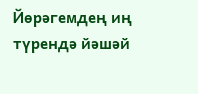Йөрәгемдең иң түрендә йәшәй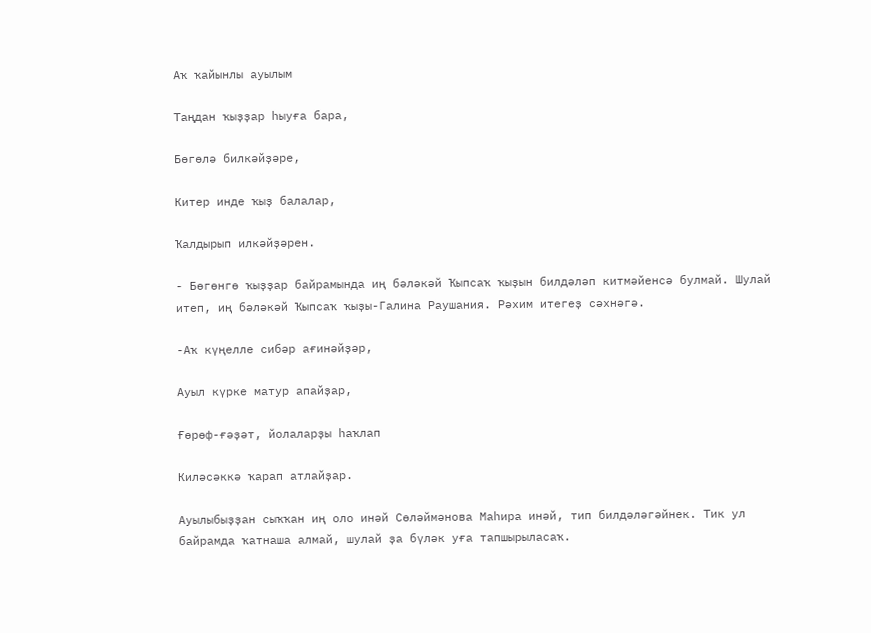Аҡ ҡайынлы ауылым

Таңдан ҡыҙҙар һыуға бара,

Бөгөлә билкәйҙәре,

Китер инде ҡыҙ балалар,

Ҡалдырып илкәйҙәрен.

- Бөгөнгө ҡыҙҙар байрамында иң бәләкәй Ҡыпсаҡ ҡыҙын билдәләп китмәйенсә булмай. Шулай итеп, иң бәләкәй Ҡыпсаҡ ҡыҙы-Галина Раушания. Рәхим итегеҙ сәхнәгә.

-Аҡ күңелле сибәр ағинәйҙәр,

Ауыл күрке матур апайҙар,

Ғөрөф-ғәҙәт, йолаларҙы һаҡлап

Киләсәккә ҡарап атлайҙар.

Ауылыбыҙҙан сыҡҡан иң оло инәй Сөләймәнова Маһира инәй, тип билдәләгәйнек. Тик ул байрамда ҡатнаша алмай, шулай ҙа бүләк уға тапшырыласаҡ.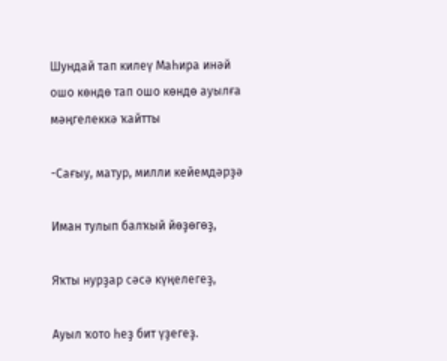Шундай тап килеү Маһира инәй ошо көндө тап ошо көндө ауылға мәңгелеккә ҡайтты

-Сағыу, матур, милли кейемдәрҙә

Иман тулып балҡый йөҙөгөҙ,

Яҡты нурҙар сәсә күңелегеҙ,

Ауыл ҡото һеҙ бит үҙегеҙ.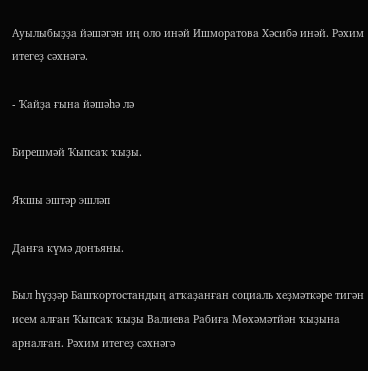Ауылыбыҙҙа йәшәгән иң оло инәй Ишморатова Хәсибә инәй. Рәхим итегеҙ сәхнәгә.

- Ҡайҙа ғына йәшәһә лә

Бирешмәй Ҡыпсаҡ ҡыҙы.

Яҡшы эштәр эшләп

Данға күмә донъяны.

Был һүҙҙәр Башҡортостандың атҡаҙанған социаль хеҙмәткәре тигән исем алған Ҡыпсаҡ ҡыҙы Валиева Рабиға Мөхәмәтйән ҡыҙына арналған. Рәхим итегеҙ сәхнәгә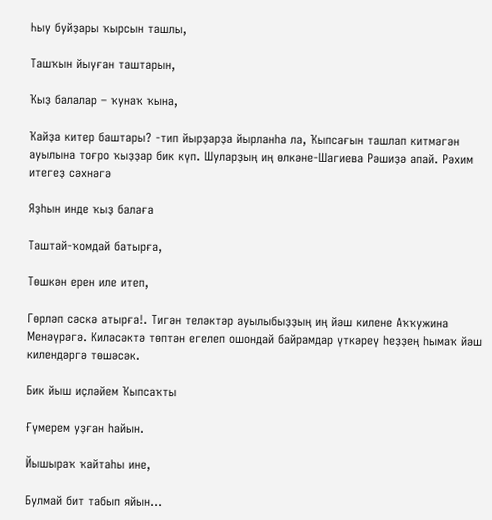Һыу буйҙары ҡырсын ташлы,

Ташҡын йыуған таштарын,

Ҡыҙ балалар – ҡунаҡ ҡына,

Ҡайҙа китер баштары? -тип йырҙарҙа йырланһа ла, Ҡыпсағын ташлап китмәгән ауылына тоғро ҡыҙҙар бик күп. Шуларҙың иң өлкәне-Шагиева Рәшиҙә апай. Рәхим итегеҙ сәхнәгә

Яҙһын инде ҡыҙ балаға

Таштай-ҡомдай батырға,

Төшкән ерен иле итеп,

Гөрләп сәскә атырға!. Тигән теләктәр ауылыбыҙҙың иң йәш килене Аҡҡужина Менәүрәгә. Киләсәктә төптән егелеп ошондай байрамдар үткәреү һеҙҙең һымаҡ йәш килендәргә төшәсәк.

Бик йыш иҫләйем Ҡыпсаҡты

Ғүмерем уҙған һайын.

Йышыраҡ ҡайтаһы ине,

Булмай бит табып яйын...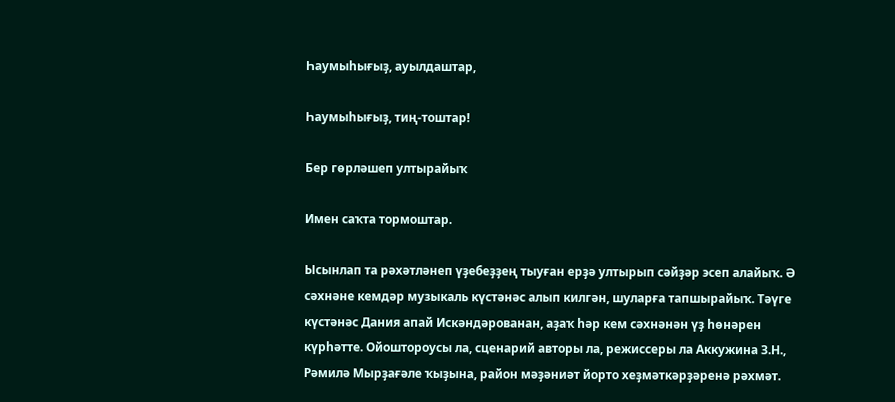Һаумыһығыҙ, ауылдаштар,

Һаумыһығыҙ, тиң-тоштар!

Бер гөрләшеп ултырайыҡ

Имен саҡта тормоштар.

Ысынлап та рәхәтләнеп үҙебеҙҙең тыуған ерҙә ултырып сәйҙәр эсеп алайыҡ. Ә сәхнәне кемдәр музыкаль күстәнәс алып килгән, шуларға тапшырайыҡ. Тәүге күстәнәс Дания апай Искәндәрованан, аҙаҡ һәр кем сәхнәнән үҙ һөнәрен күрһәтте. Ойоштороусы ла, сценарий авторы ла, режиссеры ла Аккужина З.Н., Рәмилә Мырҙағәле ҡыҙына, район мәҙәниәт йорто хеҙмәткәрҙәренә рәхмәт.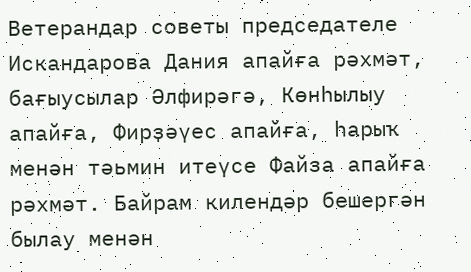Ветерандар советы председателе Искандарова Дания апайға рәхмәт, бағыусылар Әлфирәгә, Көнһылыу апайға, Фирҙәүес апайға, һарыҡ менән тәьмин итеүсе Файза апайға рәхмәт. Байрам килендәр бешергән былау менән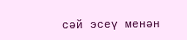сәй эсеү менән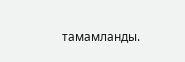тамамланды.